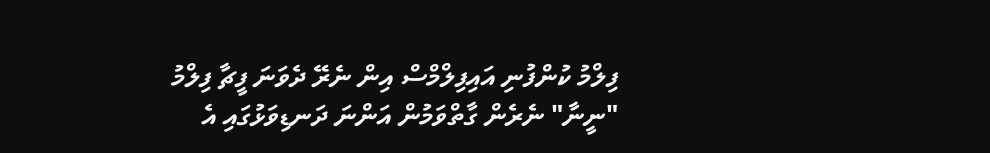ފިލްމު ކުންފުނި އައިފިލްމްސް އިން ނެރޭ ދެވަނަ ފީޗާ ފިލްމު "ނީނާ" ނެރެން ގާތްވަމުން އަންނަ ދަނޑިވަޅުގައި އެ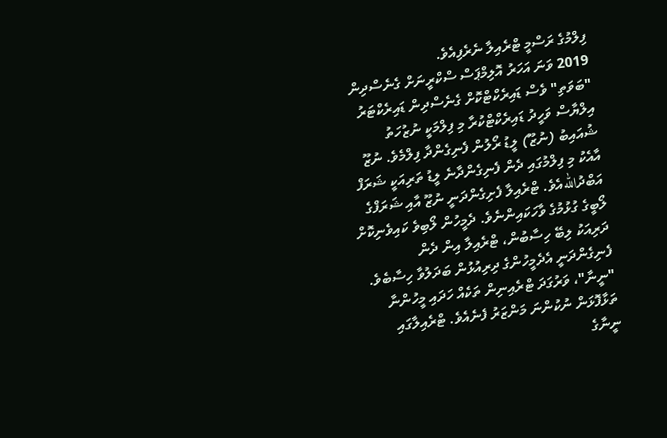ފިލްމުގެ ރަސްމީ ޓްރެއިލާ ނެރެފިއެވެ.
2019 ވަނަ އަހަރު އޮލިމްޕަސް ސްކްރީނަށް ގެނެސްދިން "ބަވަތި" ވެސް ޑައިރެކްޓްކޮށް ގެނެސްދިން ޑައިރެކްޓަރު އިލްޔާސް ވަހީދު ޑައިރެކްޓްކުރާ މި ފިލްމަކީ ނުޒުހަތު ޝުއައިބު (ނުޒޫ) ލީޑު ރޯލުން ފެނިގެންދާ ފިލްމެވެ. ނުޒޫ އާއެކު މި ފިލްމުގައި ދެން ފެނިގެންދާނެ ލީޑު ތަރިއަކީ ޝަރަފް އަބްދުاللهއެވެ. ޓްރެއިލާ ފެށިގެންދަނީ ނުޒޫ އާއި ޝަރަފްގެ ލޯބީގެ ގުޅުމުގެ ވާހަކައިންނެވެ. ދެމީހުން ލޯބިވެ ކައިވެނިކޮށް ދަރިއަކު ލިބޭ ހިސާބުން، ޓްރެއިލާ އިން ދެން ފެނިގެންދަނީ އެދެމީހުންގެ ދިރިއުޅުން ބަދަލުވާ ހިސާބެވެ. "ނީނާ"، ވަރުގަދަ ޓްރެއިނިން ތަކެއް ހަދައި މީހުންނާ ތަޅާފޮޅަން ނުކުންނަ މަންޒަރު ފެނެއެވެ. ޓްރެއިލާގައި ނީނާގެ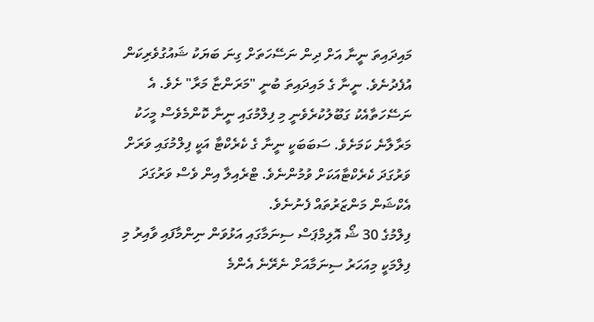މައިދައިތަ ނީނާ އަށް ދިން ނަސޭހަތަށް ގިނަ ބަޔަކު ޝައުގުވެރިކަން އުފެދުނެވެ. ނީނާ ގެ މައިދައިތަ ބުނީ "މަރަންޏާ މަރާ" ށެވެ. އެ ނަސޭހަތާއެކު ގަބޫލުކުރެވެނީ މި ފިލްމުގައި ނީނާ ކޮންމެވެސް މީހަކު މަރާލާނެ ކަމަށެވެ. ސަބަބަކީ ނީނާ ގެ ކެރެކްޓާ އަކީ ފިލްމުގައި ވަރަށް ވަރުގަދަ ކެރެކްޓާއަކަށް ވުމުންނެވެ. ޓްރެއިލާ އިން ވެސް ވަރުގަދަ އެކްޝަން މަންޒަރުތައް ފެނުނެވެ.
ފިލްމުގެ 30 ޝޯ އޮލިމްޕަސް ސިނަމާގައި އަޅުވަން ނިންމާފައި ވާއިރު މި ފިލްމަކީ މިއަހަރު ސިނަމާއަށް ނެރޭނެ އެންމެ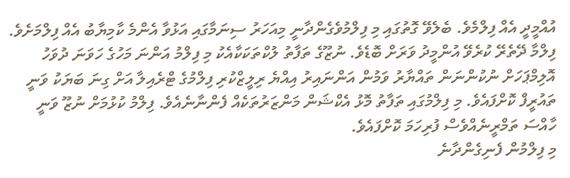އުއްމީދީ އެއް ފިލްމެވެ. ބެލެވޭ ގޮތުގައި މި ފިލްމުވެގެންދާނީ މިއަހަރު ސިނަމާގައި އަޅުވާ އެންމެ ކާމިޔާބު އެއް ފިލްމަށެވެ. ފިލްމާ ދޭތެރޭ ކުރެވޭ އުންމީދު ވަރަށް ބޮޑެވެ. ނުޒޫގެ ތަފާތު ލުކްތަކަކާއެކު މި ފިލްމު އަންނަ މަހުގެ ހަވަނަ ދުވަހު އޮލިމްޕަހަށް ނުކުންނަން ތައްޔާރު ވަމުން އަންނައިރު އިއްޔެ ރިލީޒްކުރި ފިލްމުގެ ޓްރެއިލާ އަށް ގިނަ ބަޔަކު ވަނީ ތައުރީފް ކޮށްފައެވެ. މި ފިލްމުގައި ތަފާތު މޮޅު އެކްޝަން މަންޒަރުތަކެއް ފެންނާނެއެވެ. ފިލްމު ކުޅުމަށް ނުޒޫ ވަނީ ހާއްސަ ތަމްރީނެއްވެސް ފުރިހަމަ ކޮށްފައެވެ.
މި ފިލްމުން ފެނިގެންދާނެ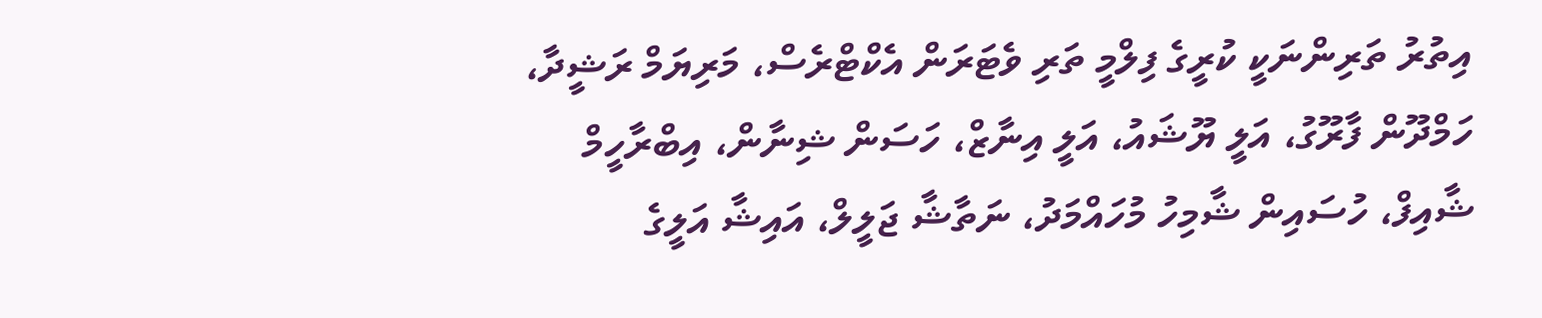އިތުރު ތަރިންނަކީ ކުރީގެ ފިލްމީ ތަރި ވެޓަރަން އެކްޓްރެސް، މަރިޔަމް ރަޝީދާ، ހަމްދޫން ފާރޫގު، އަލީ ޔޫޝައު، އަލީ އިނާޒް، ހަސަން ޝިނާން، އިބްރާހީމް ޝާއިފް، ހުސައިން ޝާމިހު މުހައްމަދު، ނަތާޝާ ޖަލީލް، އައިޝާ އަލީގެ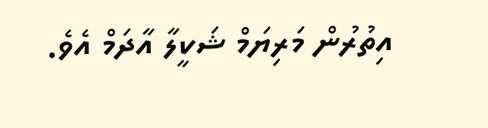އިތުރުން މަރިޔަމް ޝަކީލާ އާދަމް އެވެ.